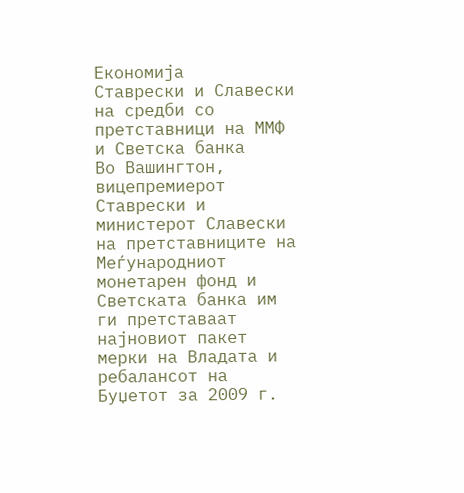Економија
Ставрески и Славески на средби со претставници на ММФ и Светска банка
Во Вашингтон, вицепремиерот Ставрески и министерот Славески на претставниците на Меѓународниот монетарен фонд и Светската банка им ги претставаат најновиот пакет мерки на Владата и ребалансот на Буџетот за 2009 г.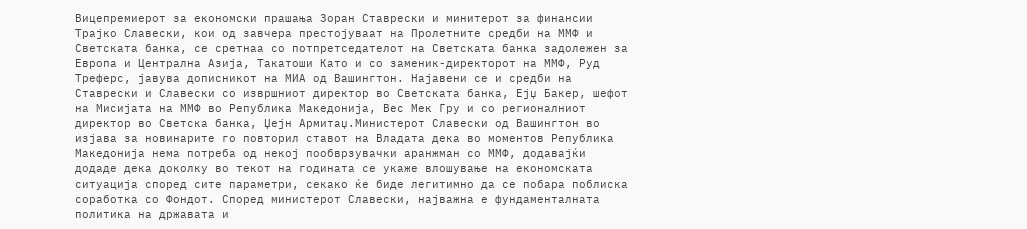Вицепремиерот за економски прашања Зоран Ставрески и минитерот за финансии Трајко Славески, кои од завчера престојуваат на Пролетните средби на ММФ и Светската банка, се сретнаа со потпретседателот на Светската банка задолежен за Европа и Централна Азија, Такатоши Като и со заменик-директорот на ММФ, Руд Треферс, јавува дописникот на МИА од Вашингтон. Најавени се и средби на Ставрески и Славески со извршниот директор во Светската банка, Ејџ Бакер, шефот на Мисијата на ММФ во Република Македонија, Вес Мек Гру и со регионалниот директор во Светска банка, Џејн Армитаџ.Министерот Славески од Вашингтон во изјава за новинарите го повторил ставот на Владата дека во моментов Република Македонија нема потреба од некој пообврзувачки аранжман со ММФ, додавајќи додаде дека доколку во текот на годината се укаже влошување на економската ситуација според сите параметри, секако ќе биде легитимно да се побара поблиска соработка со Фондот. Според министерот Славески, најважна е фундаменталната политика на државата и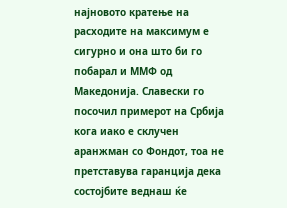најновото кратење на расходите на максимум е сигурно и она што би го побарал и ММФ од Македонија. Славески го посочил примерот на Србија кога иако е склучен аранжман со Фондот, тоа не претставува гаранција дека состојбите веднаш ќе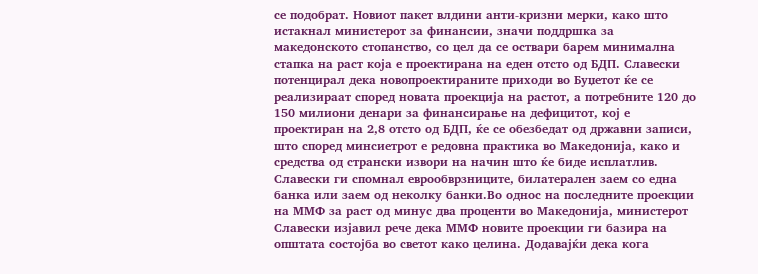се подобрат. Новиот пакет влдини анти-кризни мерки, како што истакнал министерот за финансии, значи поддршка за македонското стопанство, со цел да се оствари барем минимална стапка на раст која е проектирана на еден отсто од БДП. Славески потенцирал дека новопроектираните приходи во Буџетот ќе се реализираат според новата проекција на растот, а потребните 120 до 150 милиони денари за финансирање на дефицитот, кој е проектиран на 2,8 отсто од БДП, ќе се обезбедат од државни записи, што според минсиетрот е редовна практика во Македонија, како и средства од странски извори на начин што ќе биде исплатлив. Славески ги спомнал еврообврзниците, билатерален заем со една банка или заем од неколку банки.Во однос на последните проекции на ММФ за раст од минус два проценти во Македонија, министерот Славески изјавил рече дека ММФ новите проекции ги базира на општата состојба во светот како целина. Додавајќи дека кога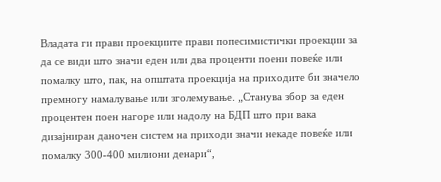Владата ги прави проекциите прави попесимистички проекции за да се види што значи еден или два проценти поени повеќе или помалку што, пак, на општата проекција на приходите би значело премногу намалување или зголемување. „Станува збор за еден процентен поен нагоре или надолу на БДП што при вака дизајниран даночен систем на приходи значи некаде повеќе или помалку 300-400 милиони денари“,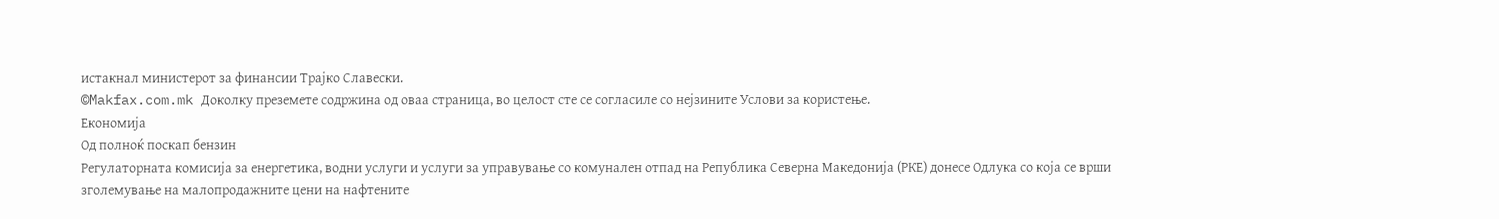истакнал министерот за финансии Трајко Славески.
©Makfax.com.mk Доколку преземете содржина од оваа страница, во целост сте се согласиле со нејзините Услови за користење.
Економија
Од полноќ поскап бензин
Регулаторната комисија за енергетика, водни услуги и услуги за управување со комунален отпад на Република Северна Македонија (РКЕ) донесе Одлука со која се врши зголемување на малопродажните цени на нафтените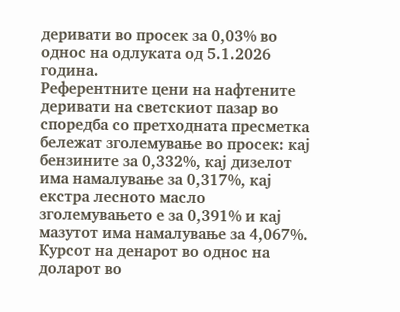деривати во просек за 0,03% во однос на одлуката од 5.1.2026 година.
Референтните цени на нафтените деривати на светскиот пазар во споредба со претходната пресметка бележат зголемување во просек: кај бензините за 0,332%, кај дизелот има намалување за 0,317%, кај екстра лесното масло зголемувањето е за 0,391% и кај мазутот има намалување за 4,067%.
Курсот на денарот во однос на доларот во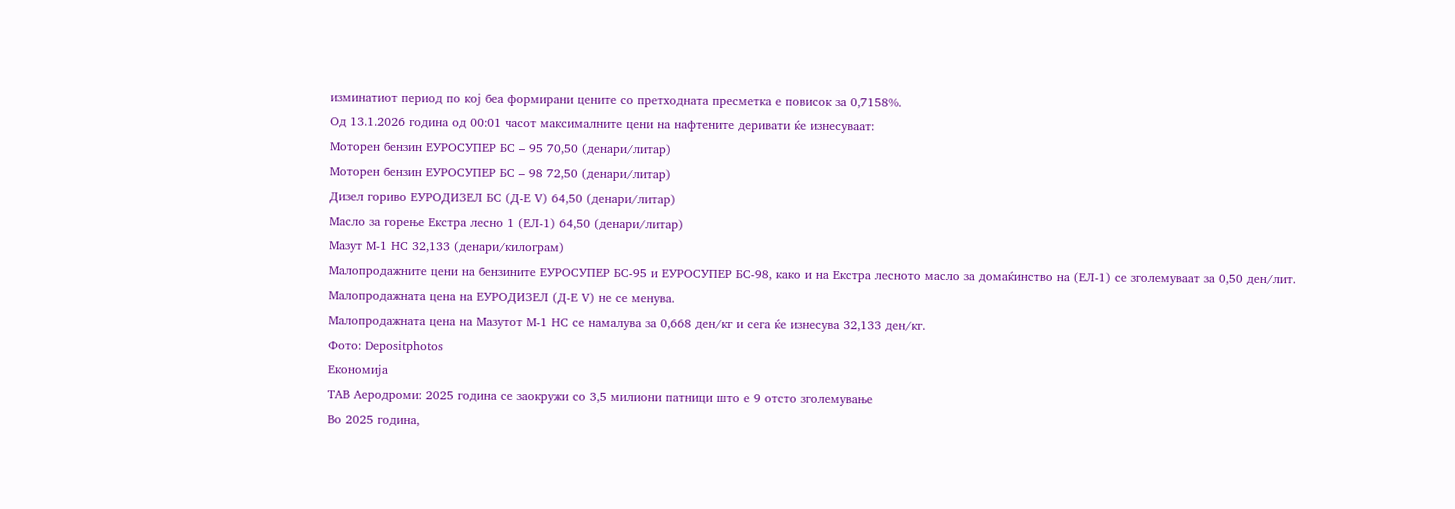изминатиот период по кој беа формирани цените со претходната пресметка е повисок за 0,7158%.
Од 13.1.2026 година од 00:01 часот максималните цени на нафтените деривати ќе изнесуваат:
Моторен бензин ЕУРОСУПЕР БС – 95 70,50 (денари/литар)
Моторен бензин ЕУРОСУПЕР БС – 98 72,50 (денари/литар)
Дизел гориво ЕУРОДИЗЕЛ БС (Д-Е V) 64,50 (денари/литар)
Масло за горење Екстра лесно 1 (ЕЛ-1) 64,50 (денари/литар)
Мазут М-1 НС 32,133 (денари/килограм)
Малопродажните цени на бензините ЕУРОСУПЕР БС-95 и ЕУРОСУПЕР БС-98, како и на Екстра лесното масло за домаќинство на (ЕЛ-1) се зголемуваат за 0,50 ден/лит.
Малопродажната цена на ЕУРОДИЗЕЛ (Д-Е V) не се менува.
Малопродажната цена на Мазутот М-1 НС се намалува за 0,668 ден/кг и сега ќе изнесува 32,133 ден/кг.
Фото: Depositphotos
Економија
ТАВ Аеродроми: 2025 година се заокружи со 3,5 милиони патници што е 9 отсто зголемување
Во 2025 година,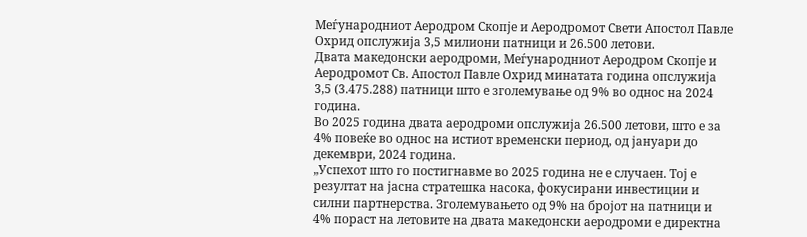Меѓународниот Аеродром Скопје и Аеродромот Свети Апостол Павле Охрид опслужија 3,5 милиони патници и 26.500 летови.
Двата македонски аеродроми, Меѓународниот Аеродром Скопје и Аеродромот Св. Апостол Павле Охрид минатата година опслужија 3,5 (3.475.288) патници што е зголемување од 9% во однос на 2024 година.
Во 2025 година двата аеродроми опслужија 26.500 летови, што е за 4% повеќе во однос на истиот временски период, од јануари до декември, 2024 година.
„Успехот што го постигнавме во 2025 година не е случаен. Тој е резултат на јасна стратешка насока, фокусирани инвестиции и силни партнерства. Зголемувањето од 9% на бројот на патници и 4% пораст на летовите на двата македонски аеродроми е директна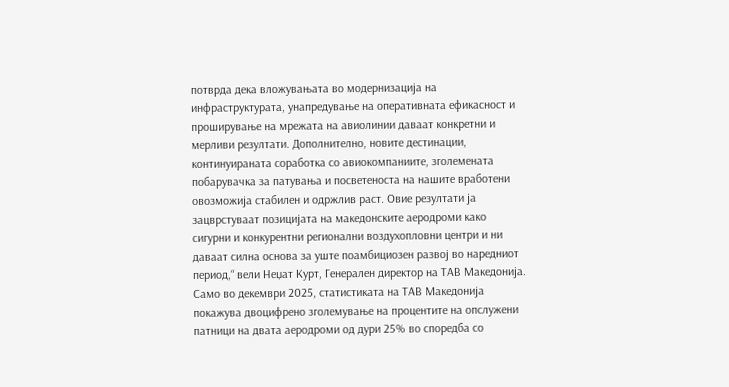потврда дека вложувањата во модернизација на инфраструктурата, унапредување на оперативната ефикасност и проширување на мрежата на авиолинии даваат конкретни и мерливи резултати. Дополнително, новите дестинации, континуираната соработка со авиокомпаниите, зголемената побарувачка за патувања и посветеноста на нашите вработени овозможија стабилен и одржлив раст. Овие резултати ја зацврстуваат позицијата на македонските аеродроми како сигурни и конкурентни регионални воздухопловни центри и ни даваат силна основа за уште поамбициозен развој во наредниот период,“ вели Неџат Курт, Генерален директор на ТАВ Македонија.
Само во декември 2025, статистиката на ТАВ Македонија покажува двоцифрено зголемување на процентите на опслужени патници на двата аеродроми од дури 25% во споредба со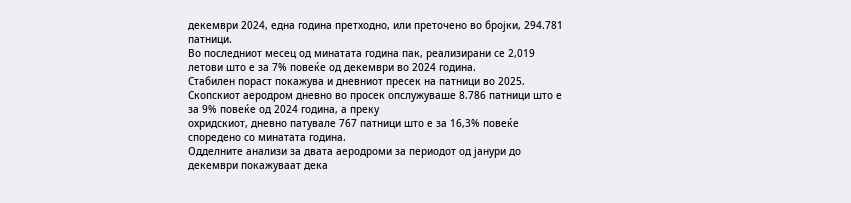декември 2024, една година претходно, или преточено во бројки, 294.781 патници.
Во последниот месец од минатата година пак, реализирани се 2,019 летови што е за 7% повеќе од декември во 2024 година.
Стабилен пораст покажува и дневниот пресек на патници во 2025. Скопскиот аеродром дневно во просек опслужуваше 8.786 патници што е за 9% повеќе од 2024 година, а преку
охридскиот, дневно патувале 767 патници што е за 16,3% повеќе споредено со минатата година.
Одделните анализи за двата аеродроми за периодот од јанури до декември покажуваат дека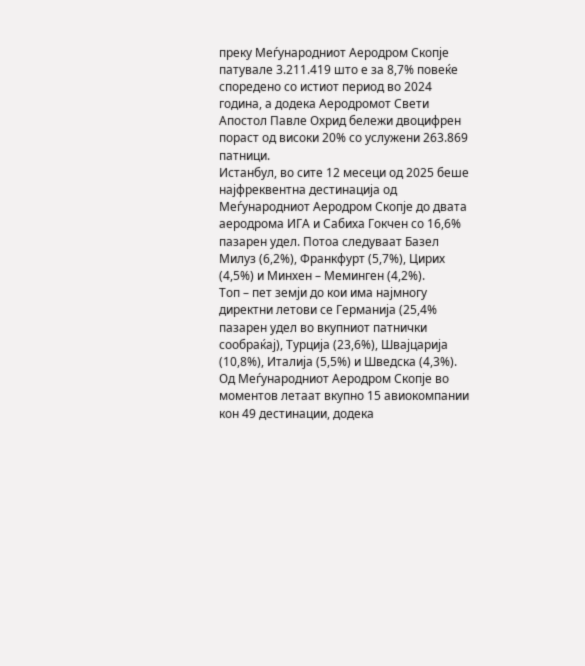преку Меѓународниот Аеродром Скопје патувале 3.211.419 што е за 8,7% повеќе споредено со истиот период во 2024 година, а додека Аеродромот Свети Апостол Павле Охрид бележи двоцифрен пораст од високи 20% со услужени 263.869 патници.
Истанбул, во сите 12 месеци од 2025 беше најфреквентна дестинација од Меѓународниот Аеродром Скопје до двата аеродрома ИГА и Сабиха Гокчен со 16,6% пазарен удел. Потоа следуваат Базел Милуз (6,2%), Франкфурт (5,7%), Цирих (4,5%) и Минхен – Меминген (4,2%).
Топ – пет земји до кои има најмногу директни летови се Германија (25,4% пазарен удел во вкупниот патнички сообраќај), Турција (23,6%), Швајцарија (10,8%), Италија (5,5%) и Шведска (4,3%).
Од Меѓународниот Аеродром Скопје во моментов летаат вкупно 15 авиокомпании кон 49 дестинации, додека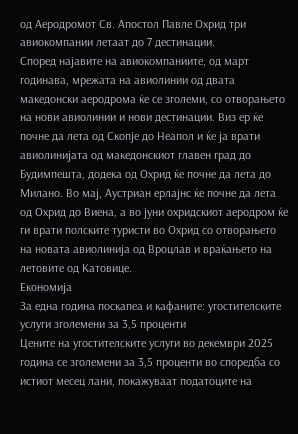од Аеродромот Св. Апостол Павле Охрид три авиокомпании летаат до 7 дестинации.
Според најавите на авиокомпаниите, од март годинава, мрежата на авиолинии од двата македонски аеродрома ќе се зголеми, со отворањето на нови авиолинии и нови дестинации. Виз ер ќе почне да лета од Скопје до Неапол и ќе ја врати авиолинијата од македонскиот главен град до Будимпешта, додека од Охрид ќе почне да лета до Милано. Во мај, Аустриан ерлајнс ќе почне да лета од Охрид до Виена, а во јуни охридскиот аеродром ќе ги врати полските туристи во Охрид со отворањето на новата авиолинија од Вроцлав и враќањето на летовите од Катовице.
Економија
За една година поскапеа и кафаните: угостителските услуги зголемени за 3,5 проценти
Цените на угостителските услуги во декември 2025 година се зголемени за 3,5 проценти во споредба со истиот месец лани, покажуваат податоците на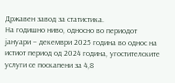Државен завод за статистика.
На годишно ниво, односно во периодот јануари – декември 2025 година во однос на истиот период од 2024 година, угостителските услуги се поскапени за 4,8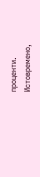проценти.
Истовремено,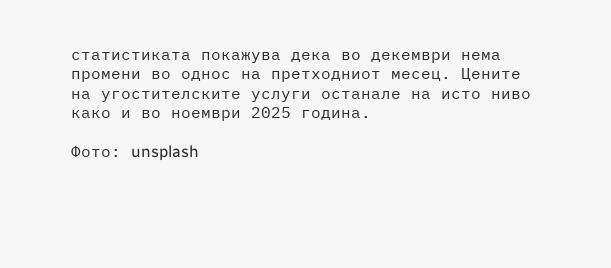статистиката покажува дека во декември нема промени во однос на претходниот месец. Цените на угостителските услуги останале на исто ниво како и во ноември 2025 година.

Фото: unsplash